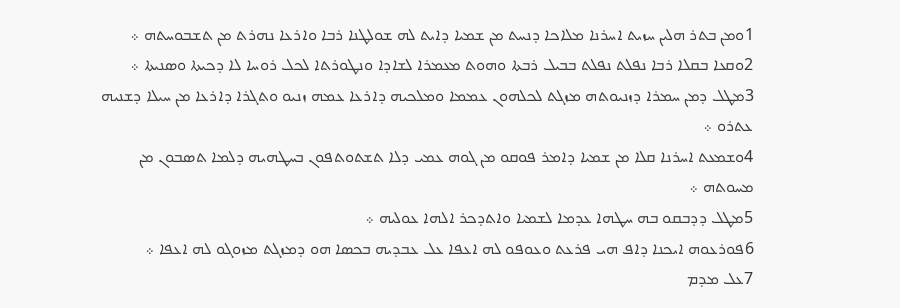1ܘܡܢ ܒܬܪ ܗܠܝܢ ܚܙܝܬ ܐܚܪܢܐ ܡܠܐܟܐ ܕܢܚܬ ܡܢ ܫܡܝܐ ܕܐܝܬ ܠܗ ܫܘܠܛܢܐ ܪܒܐ ܘܐܪܥܐ ܢܗܪܬ ܡܢ ܬܫܒܘܚܬܗ ܀
2ܘܩܥܐ ܒܩܠܐ ܪܒܐ ܢܦܠܬ ܢܦܠܬ ܒܒܝܠ ܪܒܬܐ ܘܗܘܬ ܡܥܡܪܐ ܠܫܐܕܐ ܘܢܛܘܪܬܐ ܠܟܠ ܪܘܚܐ ܠܐ ܕܟܝܬܐ ܘܤܢܝܬܐ ܀
3ܡܛܠ ܕܡܢ ܚܡܪܐ ܕܙܢܝܘܬܗ ܡܙܓܬ ܠܟܠܗܘܢ ܥܡܡܐ ܘܡܠܟܝܗ ܕܐܪܥܐ ܥܡܗ ܙܢܝܘ ܘܬܓܪܐ ܕܐܪܥܐ ܡܢ ܚܝܠܐ ܕܫܢܝܗ ܥܬܪܘ ܀
4ܘܫܡܥܬ ܐܚܪܢܐ ܩܠܐ ܡܢ ܫܡܝܐ ܕܐܡܪ ܦܘܩܘ ܡܢ ܓܘܗ ܥܡܝ ܕܠܐ ܬܫܬܘܬܦܘܢ ܒܚܛܗܝܗ ܕܠܡܐ ܬܤܒܘܢ ܡܢ ܡܚܘܬܗ ܀
5ܡܛܠ ܕܕܒܩܘ ܒܗ ܚܛܗܐ ܥܕܡܐ ܠܫܡܝܐ ܘܐܬܕܟܪ ܐܠܗܐ ܥܘܠܝܗ ܀
6ܦܘܪܥܘܗ ܐܝܟܢܐ ܕܐܦ ܗܝ ܦܪܥܬ ܘܥܘܦܘ ܠܗ ܐܥܦܐ ܥܠ ܥܒܕܝܗ ܒܟܤܐ ܗܘ ܕܡܙܓܬ ܡܙܘܓܘ ܠܗ ܐܥܦܐ ܀
7ܥܠ ܡܕܡ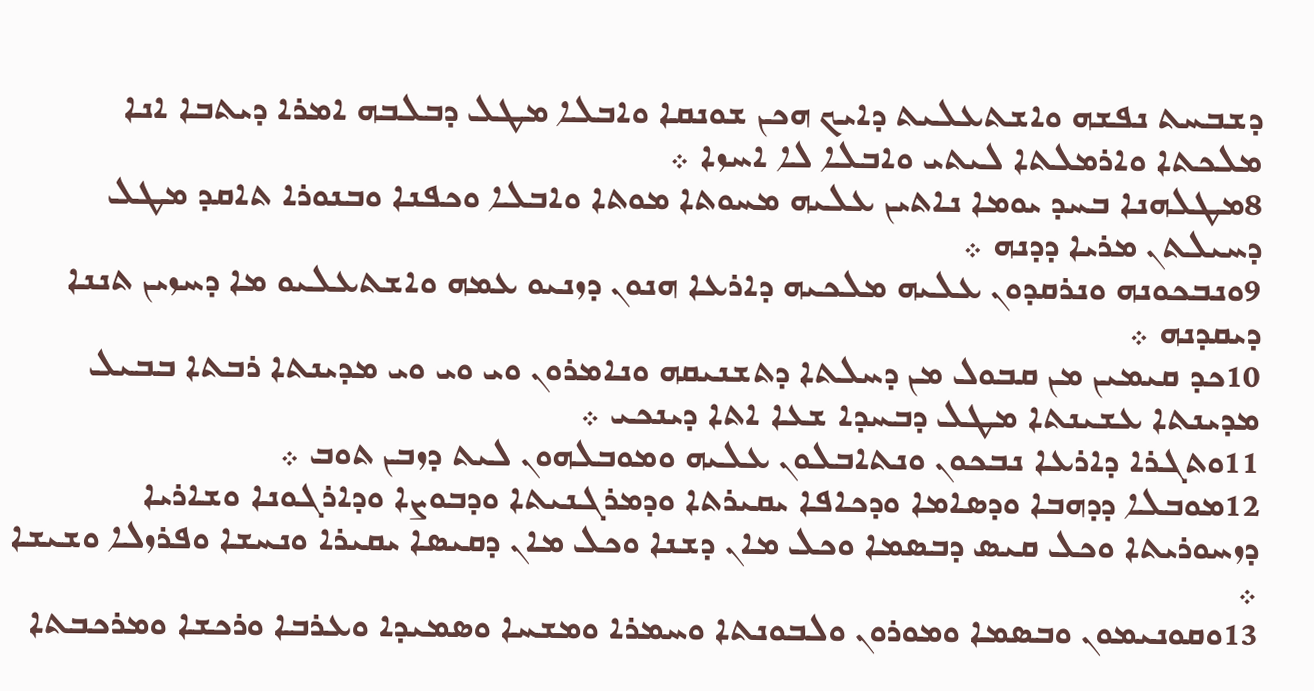ܕܫܒܚܬ ܢܦܫܗ ܘܐܫܬܥܠܝܬ ܕܐܝܟ ܗܟܢ ܫܘܢܩܐ ܘܐܒܠܐ ܡܛܠ ܕܒܠܒܗ ܐܡܪܐ ܕܝܬܒܐ ܐܢܐ ܡܠܟܬܐ ܘܐܪܡܠܬܐ ܠܝܬܝ ܘܐܒܠܐ ܠܐ ܐܚܙܐ ܀
8ܡܛܠܗܢܐ ܒܚܕ ܝܘܡܐ ܢܐܬܝܢ ܥܠܝܗ ܡܚܘܬܐ ܡܘܬܐ ܘܐܒܠܐ ܘܟܦܢܐ ܘܒܢܘܪܐ ܬܐܩܕ ܡܛܠ ܕܚܝܠܬܢ ܡܪܝܐ ܕܕܢܗ ܀
9ܘܢܒܟܘܢܗ ܘܢܪܩܕܘܢ ܥܠܝܗ ܡܠܟܝܗ ܕܐܪܥܐ ܗܢܘܢ ܕܙܢܝܘ ܥܡܗ ܘܐܫܬܥܠܝܘ ܡܐ ܕܚܙܝܢ ܬܢܢܐ ܕܝܩܕܢܗ ܀
10ܟܕ ܩܝܡܝܢ ܡܢ ܩܒܘܠ ܡܢ ܕܚܠܬܐ ܕܬܫܢܝܩܗ ܘܢܐܡܪܘܢ ܘܝ ܘܝ ܘܝ ܡܕܝܢܬܐ ܪܒܬܐ ܒܒܝܠ ܡܕܝܢܬܐ ܥܫܝܢܬܐ ܡܛܠ ܕܒܚܕܐ ܫܥܐ ܐܬܐ ܕܝܢܟܝ ܀
11ܘܬܓܪܐ ܕܐܪܥܐ ܢܒܟܘܢ ܘܢܬܐܒܠܘܢ ܥܠܝܗ ܘܡܘܒܠܗܘܢ ܠܝܬ ܕܙܒܢ ܬܘܒ ܀
12ܡܘܒܠܐ ܕܕܗܒܐ ܘܕܤܐܡܐ ܘܕܟܐܦܐ ܝܩܝܪܬܐ ܘܕܡܪܓܢܝܬܐ ܘܕܒܘܨܐ ܘܕܐܪܓܘܢܐ ܘܫܐܪܝܐ ܕܙܚܘܪܝܬܐ ܘܟܠ ܩܝܤ ܕܒܤܡܐ ܘܟܠ ܡܐܢ ܕܫܢܐ ܘܟܠ ܡܐܢ ܕܩܝܤܐ ܝܩܝܪܐ ܘܢܚܫܐ ܘܦܪܙܠܐ ܘܫܝܫܐ ܀
13ܘܩܘܢܝܡܘܢ ܘܒܤܡܐ ܘܡܘܪܘܢ ܘܠܒܘܢܬܐ ܘܚܡܪܐ ܘܡܫܚܐ ܘܤܡܝܕܐ ܘܥܪܒܐ ܘܪܟܫܐ ܘܡܪܟܒܬܐ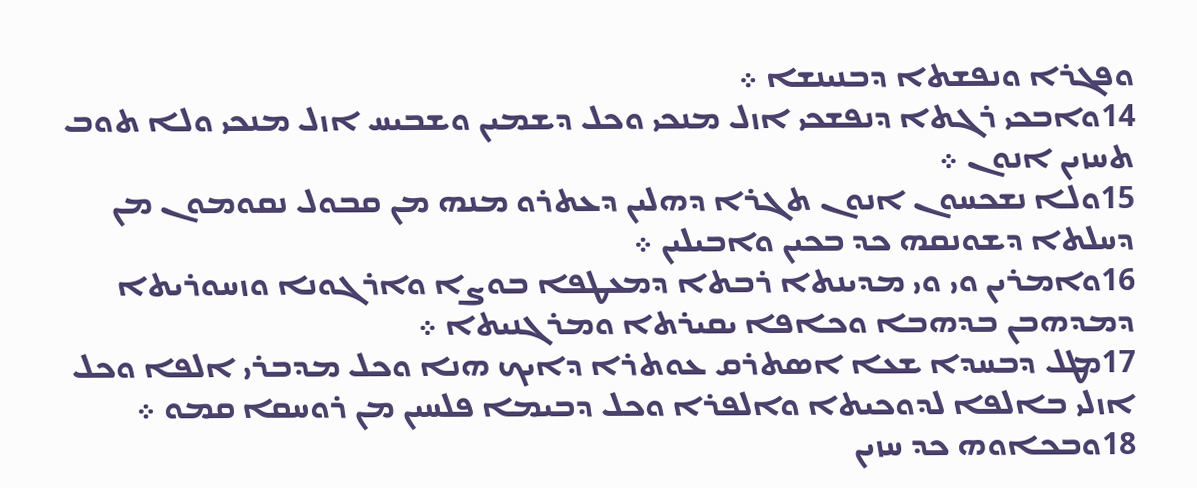ܘܦܓܪܐ ܘܢܦܫܬܐ ܕܒܢܝܢܫܐ ܀
14ܘܐܒܟܝ ܪܓܬܐ ܕܢܦܫܟܝ ܐܙܠ ܡܢܟܝ ܘܟܠ ܕܫܡܝܢ ܘܫܒܝܚ ܐܙܠ ܡܢܟܝ ܘܠܐ ܬܘܒ ܬܚܙܝܢ ܐܢܘܢ ܀
15ܘܠܐ ܢܫܟܚܘܢ ܐܢܘܢ ܬܓܪܐ ܕܗܠܝܢ ܕܥܬܪܘ ܡܢܗ ܡܢ ܩܒܘܠ ܢܩܘܡܘܢ ܡܢ ܕܚܠܬܐ ܕܫܘܢܩܗ ܟܕ ܒܟܝܢ ܘܐܒܝܠܝܢ ܀
16ܘܐܡܪܝܢ ܘܝ ܘܝ ܡܕܝܢܬܐ ܪܒܬܐ ܕܡܥܛܦܐ ܒܘܨܐ ܘܐܪܓܘܢܐ ܘܙܚܘܪܝܬܐ ܕܡܕܗܒܢ ܒܕܗܒܐ ܘܟܐܦܐ ܝܩܝܪܬܐ ܘܡܪܓܢܝܬܐ ܀
17ܡܛܠ ܕܒܚܕܐ ܫܥܐ ܐܤܬܪܩ ܥܘܬܪܐ ܕܐܝܟ ܗܢܐ ܘܟܠ ܡܕܒܪܝ ܐܠܦܐ ܘܟܠ ܐܙܠܝ ܒܐܠܦܐ ܠܕܘܟܝܬܐ ܘܐܠܦܪܐ ܘܟܠ ܕܒܝܡܐ ܦܠܚܝܢ ܡܢ ܪܘܚܩܐ ܩܡܘ ܀
18ܘܒܟܐܘܗ ܟܕ ܚܙܝܢ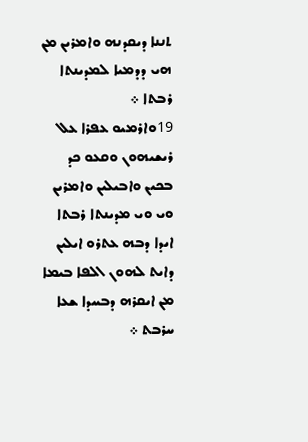ܬܢܢܐ ܕܝܩܕܢܗ ܘܐܡܪܝܢ ܡܢ ܗܝ ܕܕܡܝܐ ܠܡܕܝܢܬܐ ܪܒܬܐ ܀
19ܘܐܪܡܝܘ ܥܦܪܐ ܥܠ ܪܝܫܝܗܘܢ ܘܩܥܘ ܟܕ ܒܟܝܢ ܘܐܒܝܠܝܢ ܘܐܡܪܝܢ ܘܝ ܘܝ ܡܕܝܢܬܐ ܪܒܬܐ ܐܝܕܐ ܕܒܗ ܥܬܪܘ ܐܝܠܝܢ ܕܐܝܬ ܠܗܘܢ ܐܠܦܐ ܒܝܡܐ ܡܢ ܐܝܩܪܗ ܕܒܚܕܐ ܫܥܐ ܚܪܒܬ ܀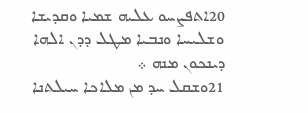20ܐܬܦܨܚܘ ܥܠܝܗ ܫܡܝܐ ܘܩܕܝܫܐ ܘܫܠܝܚܐ ܘܢܒܝܐ ܡܛܠ ܕܕܢ ܐܠܗܐ ܕܝܢܟܘܢ ܡܢܗ ܀
21ܘܫܩܠ ܚܕ ܡܢ ܡܠܐܟܐ ܚܝܠܬܢܐ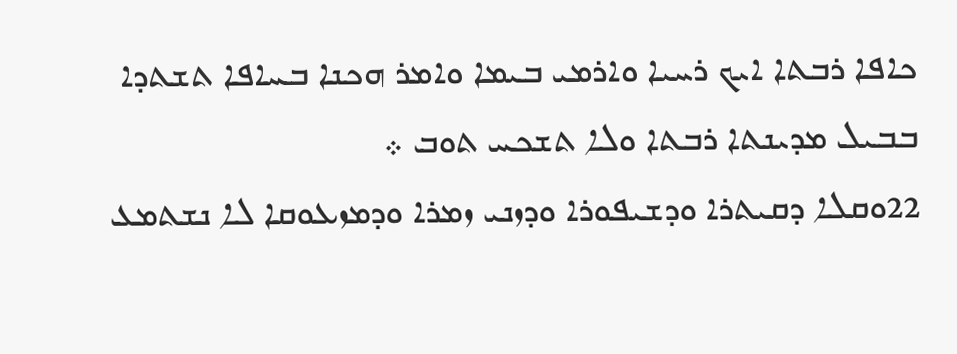ܟܐܦܐ ܪܒܬܐ ܐܝܟ ܪܚܝܐ ܘܐܪܡܝ ܒܝܡܐ ܘܐܡܪ ܗܟܢܐ ܒܚܐܦܐ ܬܫܬܕܐ ܒܒܝܠ ܡܕܝܢܬܐ ܪܒܬܐ ܘܠܐ ܬܫܟܚ ܬܘܒ ܀
22ܘܩܠܐ ܕܩܝܬܪܐ ܘܕܫܝܦܘܪܐ ܘܕܙܢܝ ܙܡܪܐ ܘܕܡܙܥܘܩܐ ܠܐ ܢܫܬܡܥ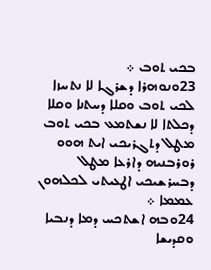ܒܟܝ ܬܘܒ ܀
23ܘܢܘܗܪܐ ܕܫܪܓܐ ܠܐ ܢܬܚܙܐ ܠܟܝ ܬܘܒ ܘܩܠܐ ܕܚܬܢܐ ܘܩܠܐ ܕܟܠܬܐ ܠܐ ܢܫܬܡܥ ܒܟܝ ܬܘܒ ܡܛܠ ܕܬܓܪܝܟܝ ܐܝܬ ܗܘܘ ܪܘܪܒܢܝܗ ܕܐܪܥܐ ܡܛܠ ܕܒܚܪܫܝܟܝ ܐܛܥܝܬܝ ܠܟܠܗܘܢ ܥܡܡܐ ܀
24ܘܒܗ ܐܫܬܟܚ ܕܡܐ ܕܢܒܝܐ ܘܩܕܝܫܐ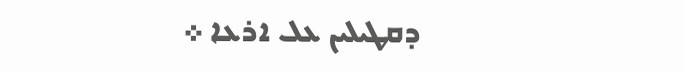ܕܩܛܝܠܝܢ ܥܠ ܐܪܥܐ ܀